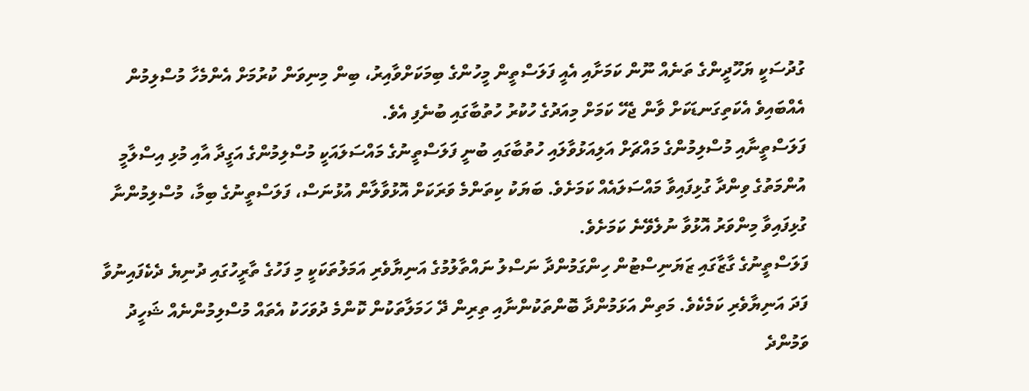ގުދުސަކީ ޔަހޫދީންގެ ތަނެއް ނޫން ކަމަށާއި އެއީ ފަލަސްތީން މީހުންގެ ބިމަކަށްވާއިރު، ބިން މިނިވަން ކުރުމަށް އެންމެހާ މުސްލިމުން އެއްބައިވެ އެކަތިގަނޑަކަށް ވާން ޖެހޭ ކަމަށް މިއަދުގެ ހުކުރު ހުތުބާގައި ބުނެފި އެވެ.
ފަލަސްތީނާއި މުސްލިމުންގެ މައްޗަށް އަލިއަޅުވާލައި ހުތުބާގައި ބުނީ ފަލަސްތީނުގެ މައްސަލައަކީ މުސްލިމުންގެ އަގީދާ އާއި މުޅި އިސްލާމީ އުންމަތުގެ ވިންދާ ގުޅިފައިވާ މައްސަލައެއް ކަމަށެވެ. ބަޔަކު ކިތަންމެ ވަރަކަށް އޮޅުވާލާން އުޅުނަސް، ފަލަސްތީނުގެ ބިމާ، މުސްލިމުންނާ ގުޅިފައިވާ މިންވަރު އޮޅުވާ ނުލެވޭނެ ކަމަށެވެ.
ފަލަސްތީނުގެ ގާޒާގައި ޒަޔަނިސްޓުން ހިންގަމުންދާ ނަސްލު ނައްތާލުމުގެ އަނިޔާވެރި އަމަލުތަކަކީ މި ފަހުގެ ތާރީހުގައި ދުނިޔެ ދެކެފައިނުވާ ފަދަ އަނިޔާވެރި ކަމެކެވެ. މަތިން އަޅަމުންދާ ބޮންތަކުންނާއި ތިރިން ދޭ ހަމަލާތަކުން ކޮންމެ ދުވަހަކު އެތައް މުސްލިމުންނެއް ޝަހީދު ވަމުންދެ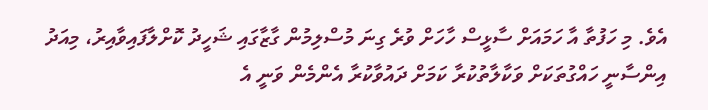އެވެ. މި ހަފުތާ އާ ހަމައަށް ސާޅީސް ހާހަށް ވުރެ ގިނަ މުސްލިމުން ގާޒާގައި ޝަހީދު ކޮށްލާފައިވާއިރު، މިއަދު އިންސާނީ ހައްގުތަކަށް ވަކާލާތުކުރާ ކަމަށް ދައުވާކުރާ އެންމެން ވަނީ އެ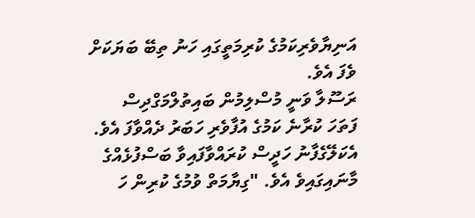އަނިޔާވެރިކަމުގެ ކުރިމަތީގައި ހަނު ތިބޭ ބަޔަކަށް ވެފަ އެވެ.
ރަސޫލާ ވަނީ މުސްލިމުން ބައިތުލްމަގްދިސް ފަތަހަ ކުރާނެ ކަމުގެ އުފާވެރި ހަބަރު ދެއްވާފަ އެވެ. އެކަލޭގެފާނު ހަދީސް ކުރައްވާފައިވާ ބަސްފުޅެއްގެ މާނައިގައިވެ އެވެ. "ގިޔާމަތް ވުމުގެ ކުރިން ހަ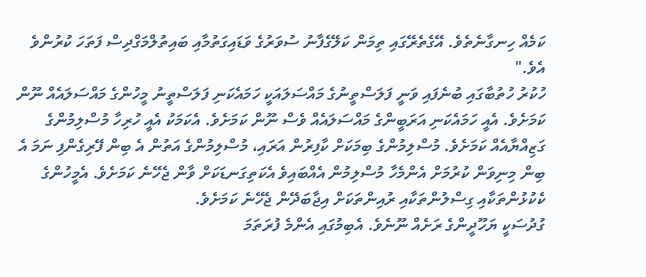ކަމެއް ހިނގާނެތެވެ. އޭގެތެރޭގައި ތިމަން ކަލޭގެފާނު ސުވަރުގެ ވަޑައިގަތުމާއި ބައިތުލްމަގްދިސް ފަތަހަ ކުރުންވެ އެވެ."
ހުކުރު ހުތުބާގައި ބުނެފައި ވަނީ ފަލަސްތީނުގެ މައްސަލައަކީ ހަމައެކަނި ފަލަސްތީނު މީހުންގެ މައްސަލައެއް ނޫން ކަމަށެވެ. އެއީ ހަމައެކަނި އަރަބީންގެ މައްސަލައެއް ވެސް ނޫން ކަމަށެވެ. އެކަމަކު އެއީ ހުރިހާ މުސްލިމުންގެ ގަޒިއްޔާއެއް ކަމަށެވެ. މުސްލިމުންގެ ބިމަކަށް ކާފިރުން އަރައި، މުސްލިމުންގެ އަތުން އެ ބިން ފޭރިގެންފި ނަމަ އެ ބިން މިނިވަން ކުރުމަށް އެންމެހާ މުސްލިމުން އެއްބައިވެ އެކަތިގަނޑަކަށް ވާން ޖެހޭނެ ކަމަށެވެ. އެމީހުންގެ ކެކުޅުންތަކާއި ގިސްލުންތަކާއި ރުއިންތަކަށް އިޖާބަދޭން ޖެހޭނެ ކަމަށެވެ.
ގުދުސަކީ ޔަހޫދީންގެ ރަށެއް ނޫނެވެ. އެބިމުގައި އެންމެ ފުރަތަމަ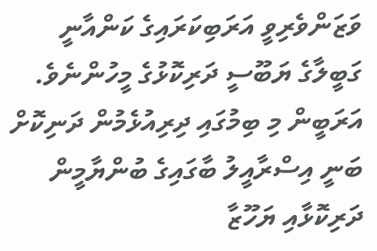ވަޒަންވެރިވީ އަރަބިކަރައިގެ ކަންއާނީ ގަބީލާގެ ޔަބޫސީ ދަރިކޮޅުގެ މީހުންނެވެ. އަރަބީން މި ބިމުގައި ދިރިއުޅެމުން ދަނިކޮށް ބަނީ އިސްރާއީލު ބާގައިގެ ބުންޔާމީން ދަރިކޮޅާއި ޔަހޫޒާ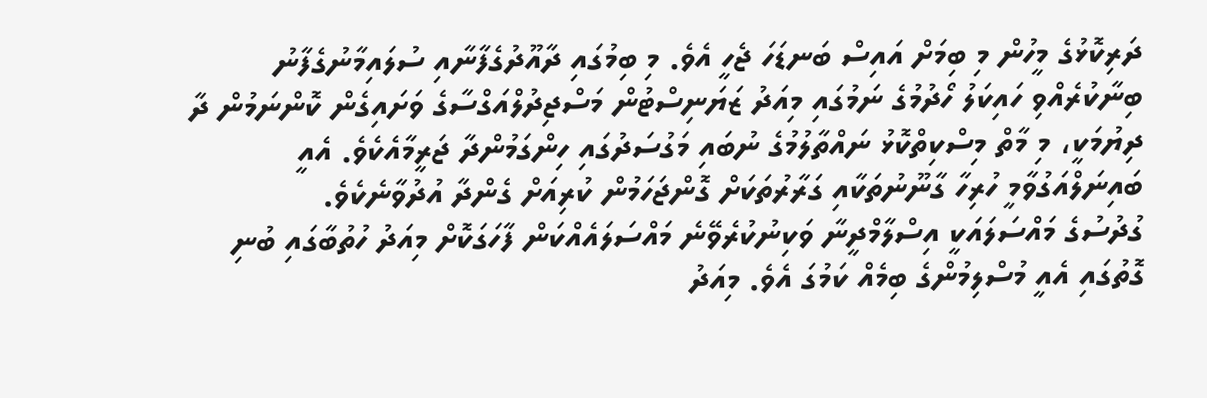ދަރިކޮޅުގެ މީހުން މި ބިމަށް އައިސް ބަނޑަހަ ޖެހީ އެވެ. މި ބިމުގައި ދާއޫދުގެފާނާއި ސުލައިމާނުގެފާނު ބިނާކުރެއްވި ހައިކަލު ހޯދުމުގެ ނަމުގައި މިއަދު ޒަޔަނިސްޓުން މަސްޖިދުލްއަގްސާގެ ވަށައިގެން ކޮންނަމުން ދާ ދިޔުމަކީ، މި މާތް މިސްކިތްކޮޅު ނައްތާލުމުގެ ނުބައި މަގުސަދުގައި ހިންގަމުންދާ ޖަރީމާއެކެވެ. އެއީ ބައިނަލްއަގުވާމީ ހުރިހާ ގާނޫނުތަކާއި ގަރާރުތަކަށް ގޮންޖަހަމުން ކުރިއަށް ގެންދާ އުދުވާނެކެވެ.
ގުދުސުގެ މައްސަލައަކީ އިސްލާމްދީނާ ވަކިނުކުރެވޭނެ މައްސަލައެއްކަން ފާހަގަކޮށް މިއަދު ހުތުބާގައި ބުނި ގޮތުގައި އެއީ މުސްލިމުންގެ ބިމެއް ކަމުގަ އެވެ. މިއަދު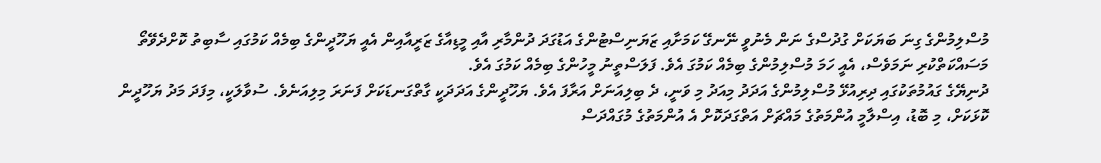މުސްލިމުންގެ ގިނަ ބަޔަކަށް ގުދުސްގެ ނަން މެނުވީ ނޭނގޭ ކަމަށާއި ޒަޔަނިސްޓުންގެ އަޑުގަދަ ދުންމާރި އާއި މީޑިއާގެ ޒަރީއާއިން އެއީ ޔަހޫދީންގެ ބިމެއް ކަމުގައި ސާބިތު ކޮށްދެވޭތޯ މަސައްކަތްކުރި ނަމަވެސް، އެއީ ހަމަ މުސްލިމުންގެ ބިމެއް ކަމުގަ އެވެ. ފަލަސްތީނު މީހުންގެ ބިމެއް ކަމުގަ އެވެ.
ދުނިޔޭގެ ގައުމުތަކުގައި ދިރިއުޅޭ މުސްލިމުންގެ އަދަދު މިއަދު މި ވަނީ، ދެ ބިލިއަނަށް އަރާފަ އެވެ. ޔަހޫދީންގެ އަދަދަކީ ގާތްގަނޑަކަށް ފަނަރަ މިލިއަނެވެ. ސުވާލަކީ، މިފަދަ މަދު ޔަހޫދީން ކޮޅަކަށް، މި ބޮޑު، އިސްލާމީ އުންމަތުގެ މައްޗަށް އަތްގަދަކޮށް އެ އުންމަތުގެ މުގައްދަސް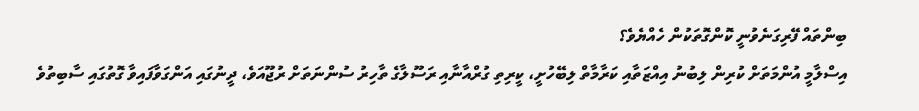ބިންތައް ފޭރިގަނެވުނީ ކޮންގޮތަކުން ހެއްޔެވެ؟
އިސްލާމީ އުންމަތަށް ކުރިން ލިބުނު އިއްޒަތާއި ކަރާމާތް ލިބޭހުށީ، ކީރިތި ގުރްއާނާއި ރަސޫލާގެ ތާހިރު ސުންނަތަށް ރުޖޫއަވެ، ދީނުގައި އަންގަވާފައިވާ ގޮތުގައި ސާބިތުވެ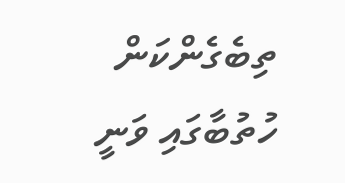ތިބެގެންކަން ހުތުބާގައި ވަނީ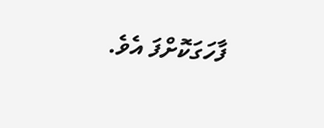ފާހަގަކޮށްފަ އެވެ.